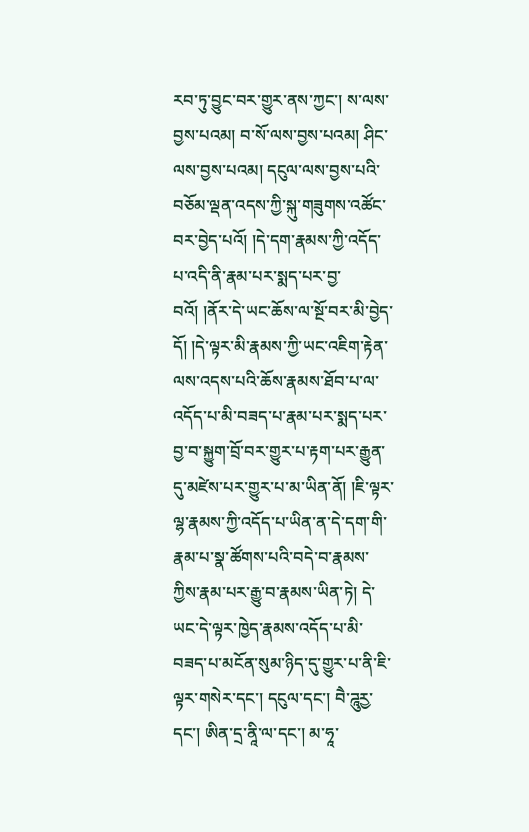རབ་ཏུ་བྱུང་བར་གྱུར་ནས་ཀྱང་། ས་ལས་བྱས་པའམ། བ་སོ་ལས་བྱས་པའམ། ཤིང་ལས་བྱས་པའམ། དངུལ་ལས་བྱས་པའི་བཅོམ་ལྡན་འདས་ཀྱི་སྐུ་གཟུགས་འཚོང་བར་བྱེད་པའོ། །དེ་དག་རྣམས་ཀྱི་འདོད་པ་འདི་ནི་རྣམ་པར་སྨད་པར་བྱ་བའོ། །ནོར་དེ་ཡང་ཆོས་ལ་སྔོ་བར་མི་བྱེད་དོ། །དེ་ལྟར་མི་རྣམས་ཀྱི་ཡང་འཇིག་རྟེན་ལས་འདས་པའི་ཆོས་རྣམས་ཐོབ་པ་ལ་འདོད་པ་མི་བཟད་པ་རྣམ་པར་སྨད་པར་བྱ་བ་སྐྱུག་བྲོ་བར་གྱུར་པ་རྟག་པར་རྒྱུན་དུ་མཛེས་པར་གྱུར་པ་མ་ཡིན་ནོ། །ཇི་ལྟར་ལྷ་རྣམས་ཀྱི་འདོད་པ་ཡིན་ན་དེ་དག་གི་རྣམ་པ་སྣ་ཚོགས་པའི་བདེ་བ་རྣམས་ཀྱིས་རྣམ་པར་རྒྱུ་བ་རྣམས་ཡིན་ཏེ། དེ་ཡང་དེ་ལྟར་ཁྱེད་རྣམས་འདོད་པ་མི་བཟད་པ་མངོན་སུམ་ཉིད་དུ་གྱུར་པ་ནི་ཇི་ལྟར་གསེར་དང་། དངུལ་དང་། བཻ་ཌཱུརྱ་དང་། ཨིན་དྲ་ནཱི་ལ་དང་། མ་ཧཱ་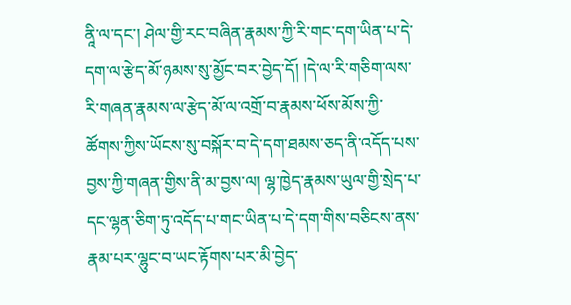ནཱི་ལ་དང་། ཤེལ་གྱི་རང་བཞིན་རྣམས་ཀྱི་རི་གང་དག་ཡིན་པ་དེ་དག་ལ་རྩེད་མོ་ཉམས་སུ་མྱོང་བར་བྱེད་དོ། །དེ་ལ་རི་གཅིག་ལས་རི་གཞན་རྣམས་ལ་རྩེད་མོ་ལ་འགྲོ་བ་རྣམས་ཕོས་མོས་ཀྱི་ཚོགས་ཀྱིས་ཡོངས་སུ་བསྐོར་བ་དེ་དག་ཐམས་ཅད་ནི་འདོད་པས་བྱས་ཀྱི་གཞན་གྱིས་ནི་མ་བྱས་ལ། ལྷ་ཁྱེད་རྣམས་ཡུལ་གྱི་སྲེད་པ་དང་ལྷན་ཅིག་ཏུ་འདོད་པ་གང་ཡིན་པ་དེ་དག་གིས་བཅིངས་ནས་རྣམ་པར་ལྷུང་བ་ཡང་རྟོགས་པར་མི་བྱེད་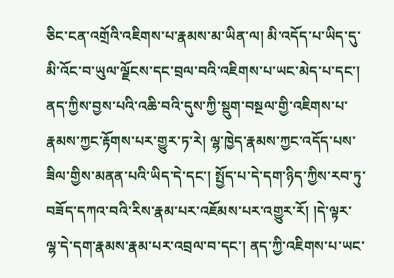ཅིང་ངན་འགྲོའི་འཇིགས་པ་རྣམས་མ་ཡིན་ལ། མི་འདོད་པ་ཡིད་དུ་མི་འོང་བ་ཡུལ་ལྗོངས་དང་བྲལ་བའི་འཇིགས་པ་ཡང་མེད་པ་དང་། ནད་ཀྱིས་བྱས་པའི་འཆི་བའི་དུས་ཀྱི་སྡུག་བསྔལ་གྱི་འཇིགས་པ་རྣམས་ཀྱང་རྟོགས་པར་གྱུར་ཏ་རེ། ལྷ་ཁྱེད་རྣམས་ཀྱང་འདོད་པས་ཟིལ་གྱིས་མནན་པའི་ཡིད་དེ་དང་། སྤྱོད་པ་དེ་དག་ཉིད་ཀྱིས་རབ་ཏུ་བཟོད་དཀའ་བའི་རིས་རྣམ་པར་འཇོམས་པར་འགྱུར་རོ། །དེ་ལྟར་ལྷ་དེ་དག་རྣམས་རྣམ་པར་འབྲལ་བ་དང་། ནད་ཀྱི་འཇིགས་པ་ཡང་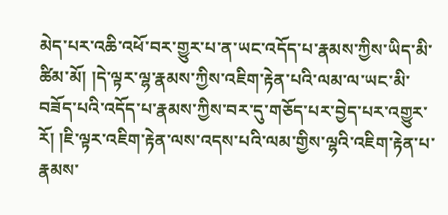མེད་པར་འཆི་འཕོ་བར་གྱུར་པ་ན་ཡང་འདོད་པ་རྣམས་ཀྱིས་ཡིད་མི་ཚིམ་མོ། །དེ་ལྟར་ལྷ་རྣམས་ཀྱིས་འཇིག་རྟེན་པའི་ལམ་ལ་ཡང་མི་བཟོད་པའི་འདོད་པ་རྣམས་ཀྱིས་བར་དུ་གཅོད་པར་བྱེད་པར་འགྱུར་རོ། །ཇི་ལྟར་འཇིག་རྟེན་ལས་འདས་པའི་ལམ་གྱིས་ལྷའི་འཇིག་རྟེན་པ་རྣམས་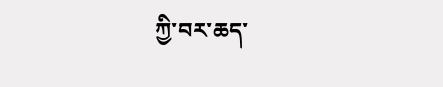ཀྱི་བར་ཆད་